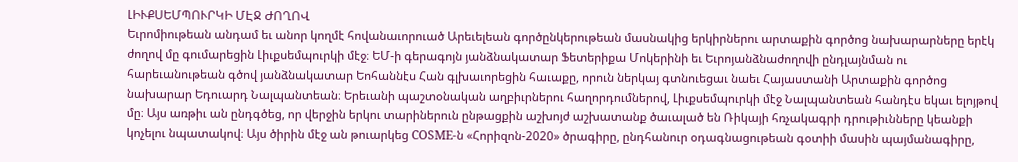ԼԻՒՔՍԵՄՊՈՒՐԿԻ ՄԷՋ ԺՈՂՈՎ
Եւրոմիութեան անդամ եւ անոր կողմէ հովանաւորուած Արեւելեան գործընկերութեան մասնակից երկիրներու արտաքին գործոց նախարարները երէկ ժողով մը գումարեցին Լիւքսեմպուրկի մէջ։ ԵՄ-ի գերագոյն յանձնակատար Ֆետերիքա Մոկերինի եւ Եւրոյանձնաժողովի ընդլայնման ու հարեւանութեան գծով յանձնակատար Եոհաննէս Հան գլխաւորեցին հաւաքը, որուն ներկայ գտնուեցաւ նաեւ Հայաստանի Արտաքին գործոց նախարար Եդուարդ Նալպանտեան։ Երեւանի պաշտօնական աղբիւրներու հաղորդումներով, Լիւքսեմպուրկի մէջ Նալպանտեան հանդէս եկաւ ելոյթով մը։ Այս առթիւ ան ընդգծեց, որ վերջին երկու տարիներուն ընթացքին աշխոյժ աշխատանք ծաւալած են Ռիկայի հռչակագրի դրութիւնները կեանքի կոչելու նպատակով։ Այս ծիրին մէջ ան թուարկեց COSME-ն «Հորիզոն-2020» ծրագիրը, ընդհանուր օդագնացութեան գօտիի մասին պայմանագիրը,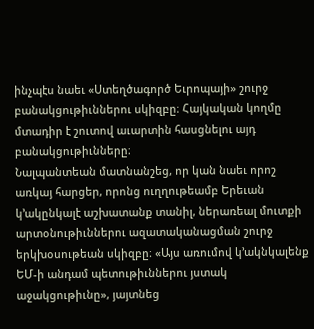ինչպէս նաեւ «Ստեղծագործ Եւրոպայի» շուրջ բանակցութիւններու սկիզբը։ Հայկական կողմը մտադիր է շուտով աւարտին հասցնելու այդ բանակցութիւնները։
Նալպանտեան մատնանշեց, որ կան նաեւ որոշ առկայ հարցեր, որոնց ուղղութեամբ Երեւան կ՚ակընկալէ աշխատանք տանիլ, ներառեալ մուտքի արտօնութիւններու ազատականացման շուրջ երկխօսութեան սկիզբը։ «Այս առումով կ՚ակնկալենք ԵՄ-ի անդամ պետութիւններու յստակ աջակցութիւնը», յայտնեց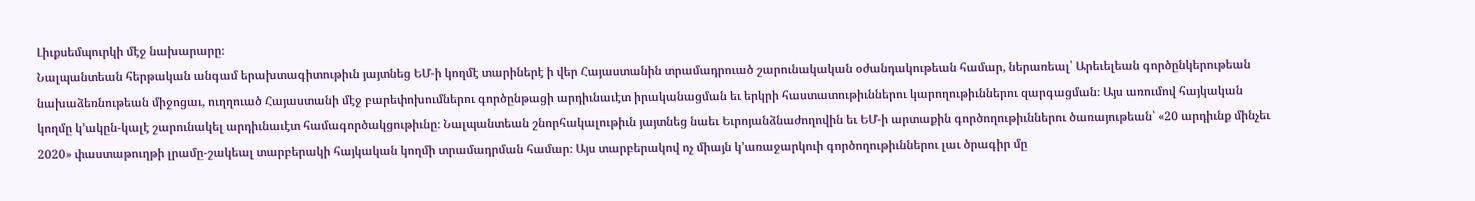Լիւքսեմպուրկի մէջ նախարարը։
Նալպանտեան հերթական անգամ երախտագիտութիւն յայտնեց ԵՄ-ի կողմէ տարիներէ ի վեր Հայաստանին տրամադրուած շարունակական օժանդակութեան համար, ներառեալ՝ Արեւելեան գործընկերութեան նախաձեռնութեան միջոցաւ, ուղղուած Հայաստանի մէջ բարեփոխումներու գործընթացի արդիւնաւէտ իրականացման եւ երկրի հաստատութիւններու կարողութիւններու զարգացման։ Այս առումով հայկական կողմը կ՚ակըն-կալէ շարունակել արդիւնաւէտ համագործակցութիւնը։ Նալպանտեան շնորհակալութիւն յայտնեց նաեւ Եւրոյանձնաժողովին եւ ԵՄ-ի արտաքին գործողութիւններու ծառայութեան՝ «20 արդիւնք մինչեւ 2020» փաստաթուղթի լրամը-շակեալ տարբերակի հայկական կողմի տրամադրման համար։ Այս տարբերակով ոչ միայն կ՚առաջարկուի գործողութիւններու լաւ ծրագիր մը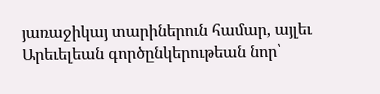յառաջիկայ տարիներուն համար, այլեւ Արեւելեան գործընկերութեան նոր՝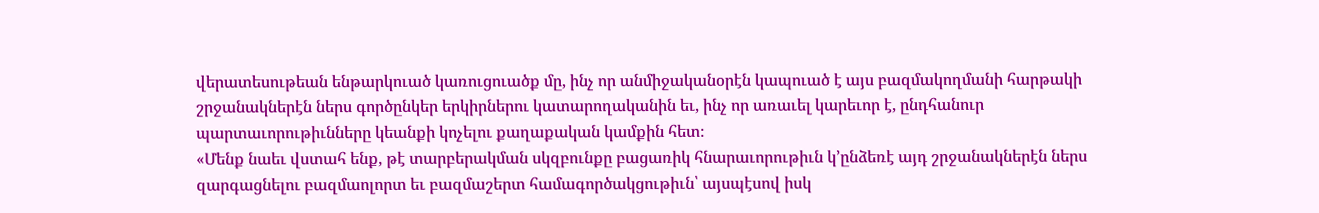վերատեսութեան ենթարկուած կառուցուածք մը, ինչ որ անմիջականօրէն կապուած է այս բազմակողմանի հարթակի շրջանակներէն ներս գործընկեր երկիրներու կատարողականին եւ, ինչ որ առաւել կարեւոր է, ընդհանուր պարտաւորութիւնները կեանքի կոչելու քաղաքական կամքին հետ։
«Մենք նաեւ վստահ ենք, թէ տարբերակման սկզբունքը բացառիկ հնարաւորութիւն կ՚ընձեռէ այդ շրջանակներէն ներս զարգացնելու բազմաոլորտ եւ բազմաշերտ համագործակցութիւն՝ այսպէսով իսկ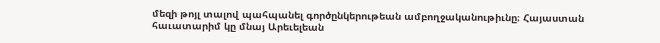մեզի թոյլ տալով պահպանել գործընկերութեան ամբողջականութիւնը։ Հայաստան հաւատարիմ կը մնայ Արեւելեան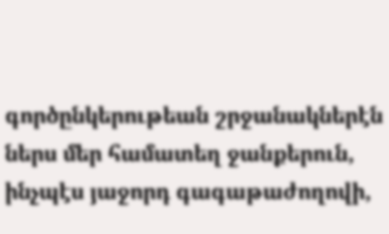գործընկերութեան շրջանակներէն ներս մեր համատեղ ջանքերուն, ինչպէս յաջորդ գագաթաժողովի,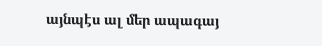այնպէս ալ մեր ապագայ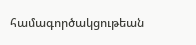համագործակցութեան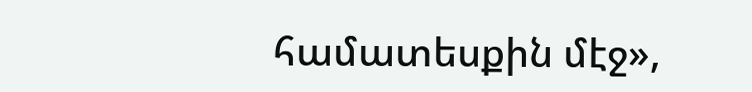համատեսքին մէջ»,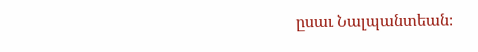ըսաւ Նալպանտեան։